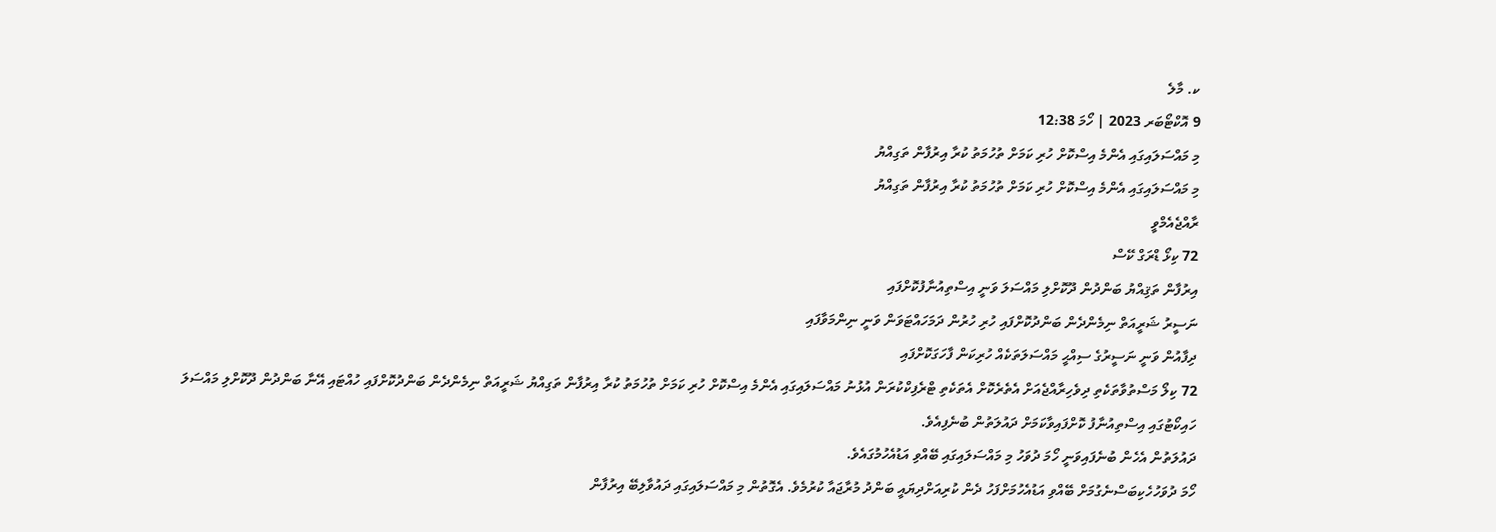ކ. މާލެ
9 އޮކްޓޯބަރ 2023 | ހޯމަ 12:38
މި މައްސަލައިގައި އެންމެ އިސްކޮށް ހުރި ކަމަށް ތުހުމަތު ކުރާ އިރުފާން ތަގިއްޔު
މި މައްސަލައިގައި އެންމެ އިސްކޮށް ހުރި ކަމަށް ތުހުމަތު ކުރާ އިރުފާން ތަގިއްޔު
ރާއްޖެއެމްވީ
72 ކިޅޯ ޑްރަގް ކޭސް
އިރުފާން ތަޤިއްޔު ބަންދުން ދޫކޮށްލި މައްސަލަ ވަނީ އިސްތިއުނާފުކޮށްފައި
ނަސީރު ޝަރީއަތް ނިމެންދެން ބަންދުކޮށްފައި ހުރި ހުރުން ދަމަހައްޓަވަން ވަނީ ނިންމަވާފައި
ދިފާއުން ވަނީ ނަސީރުގެ ސިއްޙީ މައްސަލަތަކެއް ހުރިކަން ފާހަގަކޮށްފައި
72 ކިލޯ މަސްތުވާތަކެތި ދިވެހިރާއްޖެއަށް އެތެރެކޮށް އެތަކެތި ޓްރެފިކްކުރަން އުޅުނު މައްސަލައިގައި އެންމެ އިސްކޮށް ހުރި ކަމަށް ތުހުމަތު ކުރާ އިރުފާން ތަގިއްޔު ޝަރީއަތް ނިމެންދެން ބަންދުކޮށްފައި ހުއްޓައި އޭނާ ބަންދުން ދޫކޮށްލި މައްސަލަ ހައިކޯޓުގައި އިސްތިއުނާފު ކޮށްފައިވާކަމަށް ދައުލަތުން ބުނެފިއެވެ.
ދައުލަތުން އެހެން ބުނެފައިވަނީ ހޯމަ ދުވަހު މި މައްސަލައިގައި ބޭއްވި އަޑުއެހުމުގައެވެ.
ހޯމަ ދުވަހުހެކިބަސްނެގުމަށް ބޭއްވި އަޑުއެހުމަށްފަހު ދެން ކުރިއަށްދިޔައީ ބަންދު މުރާޖައާ ކުރުމެވެ. އެގޮތުން މި މައްސަލައިގައި ދައުވާލިބޭ އިރުފާން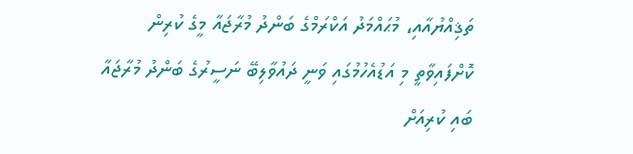ތަޤިއްޔުއާއި، މުޙައްމަދު އަކްރަމްގެ ބަންދު މުރާޖައާ މީގެ ކުރިން ކޮށްފައިވާތީ މި އަޑުއެހުމުގައި ވަނީ ދައުވާލިބޭ ނަސީރުގެ ބަންދު މުރާޖައާ ބައި ކުރިއަށް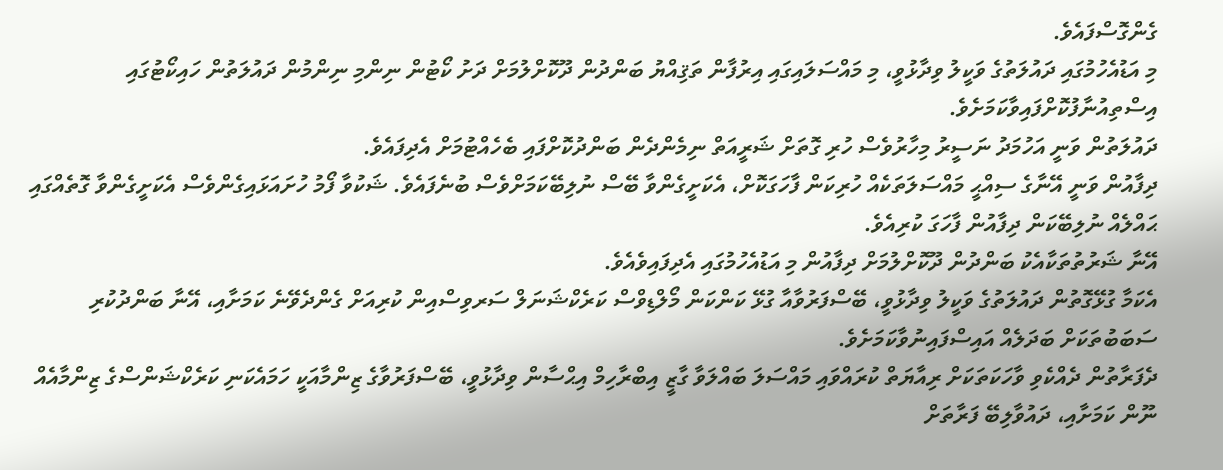ގެންގޮސްފައެވެ.
މި އަޑުއެހުމުގައި ދައުލަތުގެ ވަކީލު ވިދާޅުވީ، މި މައްސަލައިގައި އިރުފާން ތަޤިއްޔު ބަންދުން ދޫކޮށްލުމަށް ދަށު ކޯޓުން ނިންމި ނިންމުން ދައުލަތުން ހައިކޯޓުގައި އިސްތިއުނާފުކޮށްފައިވާކަމަށެވެ.
ދައުލަތުން ވަނީ އަހުމަދު ނަސީރު މިހާރުވެސް ހުރި ގޮތަށް ޝަރީއަތް ނިމެންދެން ބަންދުކޮށްފައި ބެހެއްޓުމަށް އެދިފައެވެ.
ދިފާއުން ވަނީ އޭނާގެ ސިއްޙީ މައްސަލަތަކެއް ހުރިކަން ފާހަގަކޮށް، އެކަށީގެންވާ ބޭސް ނުލިބޭކަމަށްވެސް ބުނެފައެވެ. ޝަކުވާ ފޯމު ހުށައަޅައިގެންވެސް އެކަށީގެންވާ ގޮތެއްގައި ޙައްލެއް ނުލިބޭކަން ދިފާއުން ފާހަގަ ކުރިއެވެ.
އޭނާ ޝަރުތުތަކާއެކު ބަންދުން ދޫކޮށްލުމަށް ދިފާއުން މި އަޑުއެހުމުގައި އެދިފައިވެއެވެ.
އެކަމާ ގުޅޭގޮތުން ދައުލަތުގެ ވަކީލު ވިދާޅުވީ، ބޭސްފަރުވާއާ ގުޅޭ ކަންކަން މޯލްޑިވްސް ކަރެކްޝަނަލް ސަރވިސްއިން ކުރިއަށް ގެންދެވޭނެ ކަމަށާއި، އޭނާ ބަންދުކުރި ސަބަބުތަކަށް ބަދަލެއް އައިސްފައިނުވާކަމަށެވެ.
ދެފަރާތުން ދެއްކެވި ވާހަކަތަކަށް ރިއާޔަތް ކުރައްވައި މައްސަލަ ބައްލަވާ ގާޒީ އިބްރާހިމް އިޙްސާން ވިދާޅުވީ، ބޭސްފަރުވާގެ ޒިންމާއަކީ ހަމައެކަނި ކަރެކްޝަންސްގެ ޒިންމާއެއް ނޫން ކަމަށާއި، ދައުވާލިބޭ ފަރާތަށް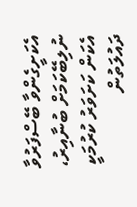އެކަށީގެންވާ ބޭސްފަރުވާ ނުލިބޭކަމަށް ބުނާއިރު، އެކަން ކަށަވަރު ކުރުމަކީ ދައުލަތުން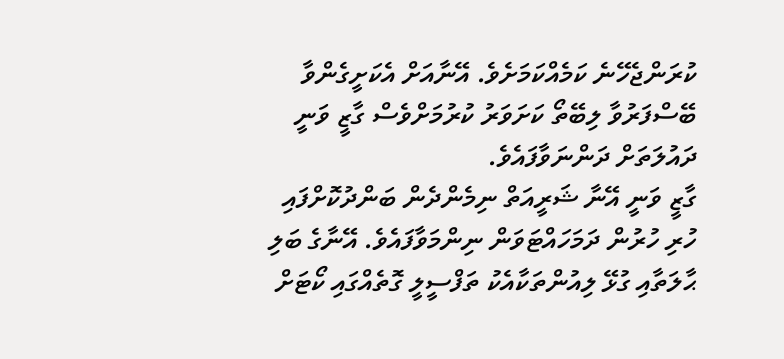ކުރަންޖެހޭނެ ކަމެއްކަމަށެވެ. އޭނާއަށް އެކަށީގެންވާ ބޭސްފަރުވާ ލިބޭތޯ ކަށަވަރު ކުރުމަށްވެސް ގާޒީ ވަނީ ދައުލަތަށް ދަންނަވާފައެވެ.
ގާޒީ ވަނީ އޭނާ ޝަރީއަތް ނިމެންދެން ބަންދުކޮށްފައި ހުރި ހުރުން ދަމަހައްޓަވަން ނިންމަވާފައެވެ. އޭނާގެ ބަލި ޙާލަތާއި ގުޅޭ ލިއުންތަކާއެކު ތަފްސީލީ ގޮތެއްގައި ކޯޓަށް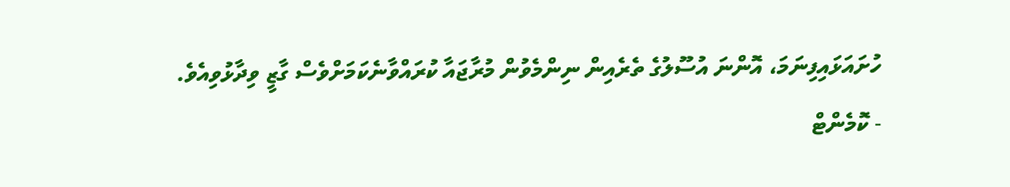ހުށައަޅައިފިނަމަ، އޮންނަ އުސޫލުގެ ތެރެއިން ނިންމެވުން މުރާޖައާ ކުރައްވާނެކަމަށްވެސް ގާޒީ ވިދާޅުވިއެވެ.
- ކޮމެންޓް